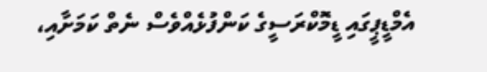އެމްޑީޕީގައި ޑީމޮކްރަސީގެ ކަންފުޅެއްވެސް ނެތް ކަމަށާއި،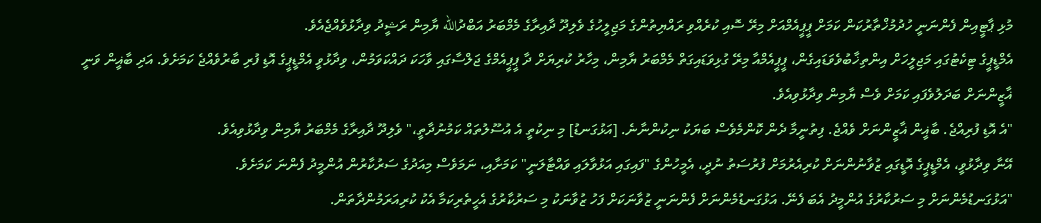މުޅި ޕާޓީއިން ފެންނަނީ ހުދުމުޚްތާރުކަން ކަމަށް ޕީޕީއެމްއަށް މިރޭ ސޮއި ކުރެއްވި ރައްޔިތުންގެ މަޖިލީހުގެ ވެލިދޫ ދާއިރާގެ މެމްބަރު އަބްދުالله ޔާމިން ރަޝީދު ވިދާޅުވެއްޖެއެވެ.
އެމްޑީޕީގެ ޓިކެޓުގައި މަޖިލީހަށް އިންތިޚާބުވެވަޑައިގެން، ޕީޕީއެމްއާ މިރޭ ގުޅިވަޑައިގަތް މެމްބަރު ޔާމިން، މިހާރު ކުރިޔަށް ދާ ޕީޕީއެމްގެ ޖަލްސާގައި ވާހަކަ ދައްކަވަމުން، ވިދާޅުވީ އެމްޑީޕީގެ އޮޑި ފުރި ބާރުވެއްޖެ ކަމަށެވެ. އަދި ބާޣީން ވަނީ ޣާޒީންނަށް ބަދަލުވެފައި ކަމަށް ވެސް ޔާމިން ވިދާޅުވިއެވެ.
"އެ އޮޑި ފުރިއްޖެ. ބާޣީން ޣާޒީންނަށް ވެއްޖެ. ފިތުނީމާ ދެން ކޮންމެވެސް ބަޔަކު ނިކުންނާނެ. [އަޅުގަނޑު] މި ނިކުތީ އެ އުސޫލުތައް ކަމުނުދާތީ،" ވެލިދޫ ދާއިރާގެ މެމްބަރު ޔާމިން ވިދާޅުވިއެވެ.
އޭނާ ވިދާޅުވީ، އެމްޑީޕީގެ އޮޑީގައި ޒުވާނުންނަށް ކުރިއެރުމަށް ފުރުސަތު ނުދީ، އެމީހުންގެ "ފައިގައި އަޅުވާލައި ވައްޓާލަނީ" ކަމަށާއި، ނަމަވެސް މިއަދުގެ ސަރުކާރުން އުންމީދު ފެންނަ ކަމަށެވެ.
"އަޅުގަނޑުމެންނަށް މި ސަރުކާރުގެ އުންމީދު އެބަ ފެނޭ. އަޅުގަނޑުމެންނަށް ފެންނަނީ ޒުވާނަކަށް ފަހު ޒުވާނަކު މި ސަރުކާރުގެ އެހީތެރިކަމާ އެކު ކުރިއަރަމުންދާތަން.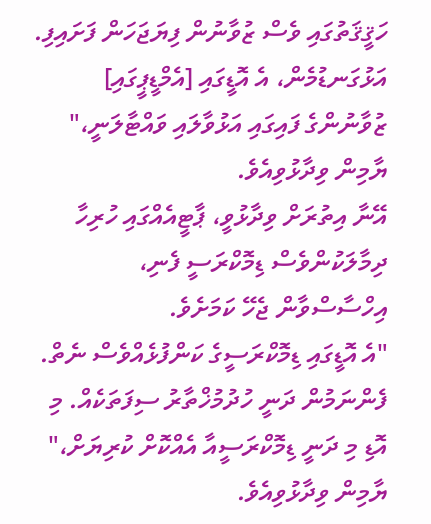ހަޤީޤަތުގައި ވެސް ޒުވާނުން ފިޔަޖަހަން ފަށައިފި. އަޅުގަނޑުމެން، އެ އޮޑީގައި [އެމްޑީޕީގައި] ޒުވާނުންގެ ފައިގައި އަޅުވާލައި ވައްޓާލަނީ،" ޔާމިން ވިދާޅުވިއެވެ.
އޭނާ އިތުރަށް ވިދާޅުވީ، ޕާޓީއެއްގައި ހުރިހާ ދިމާލަކުންވެސް ޑިމޮކްރަސީ ފެނި، އިހްސާސްވާން ޖެހޭ ކަމަށެވެ.
"އެ އޮޑީގައި ޑިމޮކްރަސީގެ ކަންފުޅެއްވެސް ނެތް. ފެންނަމުން ދަނީ ހުދުމުޚްތާރު ސިފަތަކެއް. މި އޮޑި މި ދަނީ ޑިމޮކްރަސީއާ އެއްކޮށް ކުރިޔަށް،" ޔާމިން ވިދާޅުވިއެވެ.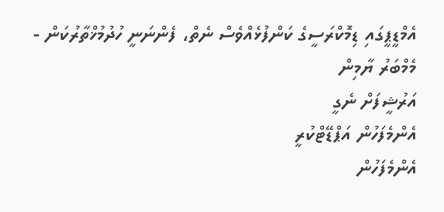އެމްޑީޕީގައި ޑިމޮކްރަސީގެ ކަންފުޅެއްވެސް ނެތް، ފެންނަނީ ހުދުމުޚްތާރުކަން - މެމްބަރު ޔާމިން
އަރުޝީފަށް ނެގީ
އެންމެފަހުން އަޕްޑޭޓްކުރީ
އެންމެފަހުން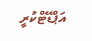އަޕްޑޭޓްކުރީ